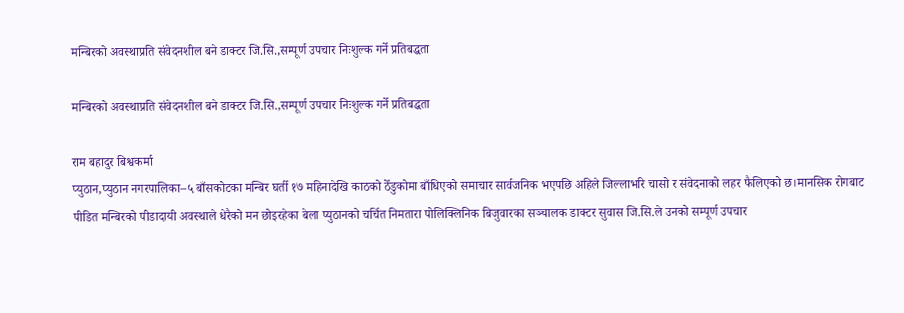मन्बिरको अवस्थाप्रति संवेदनशील बने डाक्टर जि.सि.,सम्पूर्ण उपचार निःशुल्क गर्ने प्रतिबद्धता

मन्बिरको अवस्थाप्रति संवेदनशील बने डाक्टर जि.सि.,सम्पूर्ण उपचार निःशुल्क गर्ने प्रतिबद्धता

राम बहादुर बिश्वकर्मा
प्युठान,प्युठान नगरपालिका–५ बाँसकोटका मन्बिर घर्ती १७ महिनादेखि काठको ठेँडुकोमा बाँधिएको समाचार सार्वजनिक भएपछि अहिले जिल्लाभरि चासो र संवेदनाको लहर फैलिएको छ।मानसिक रोगबाट पीडित मन्बिरको पीडादायी अवस्थाले धेरैको मन छोइरहेका बेला प्युठानको चर्चित निमतारा पोलिक्लिनिक बिजुवारका सञ्चालक डाक्टर सुवास जि.सि.ले उनको सम्पूर्ण उपचार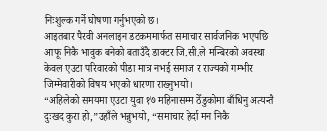निःशुल्क गर्ने घोषणा गर्नुभएको छ।
आइतबार पैरवी अनलाइन डटकममार्फत समाचार सार्वजनिक भएपछि आफू निकै भावुक बनेको बताउँदै डाक्टर जि.सी.ले मन्बिरको अवस्था केवल एउटा परिवारको पीडा मात्र नभई समाज र राज्यको गम्भीर जिम्मेवारीको विषय भएको धारणा राख्नुभयो।
“अहिलेको समयमा एउटा युवा १७ महिनासम्म ठेँडुकोमा बाँधिनु अत्यन्तै दुःखद कुरा हो,”उहाँले भन्नुभयो, “समाचार हेर्दा मन निकै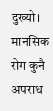दुख्यो। मानसिक रोग कुनै अपराध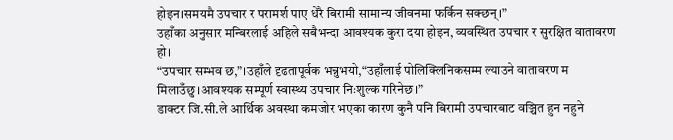होइन।समयमै उपचार र परामर्श पाए धेरै बिरामी सामान्य जीवनमा फर्किन सक्छन्।”
उहाँका अनुसार मन्बिरलाई अहिले सबैभन्दा आवश्यक कुरा दया होइन, व्यवस्थित उपचार र सुरक्षित वातावरण हो।
“उपचार सम्भव छ,”।उहाँले दृढतापूर्वक भन्नुभयो,“उहाँलाई पोलिक्लिनिकसम्म ल्याउने वातावरण म मिलाउँछु।आवश्यक सम्पूर्ण स्वास्थ्य उपचार निःशुल्क गरिनेछ।”
डाक्टर जि.सी.ले आर्थिक अवस्था कमजोर भएका कारण कुनै पनि बिरामी उपचारबाट वञ्चित हुन नहुने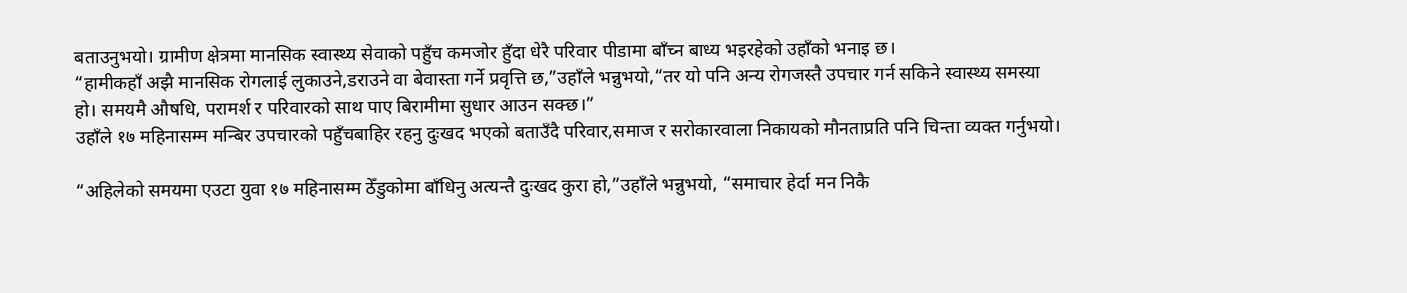बताउनुभयो। ग्रामीण क्षेत्रमा मानसिक स्वास्थ्य सेवाको पहुँच कमजोर हुँदा धेरै परिवार पीडामा बाँच्न बाध्य भइरहेको उहाँको भनाइ छ।
“हामीकहाँ अझै मानसिक रोगलाई लुकाउने,डराउने वा बेवास्ता गर्ने प्रवृत्ति छ,”उहाँले भन्नुभयो,“तर यो पनि अन्य रोगजस्तै उपचार गर्न सकिने स्वास्थ्य समस्या हो। समयमै औषधि, परामर्श र परिवारको साथ पाए बिरामीमा सुधार आउन सक्छ।”
उहाँले १७ महिनासम्म मन्बिर उपचारको पहुँचबाहिर रहनु दुःखद भएको बताउँदै परिवार,समाज र सरोकारवाला निकायको मौनताप्रति पनि चिन्ता व्यक्त गर्नुभयो।

“अहिलेको समयमा एउटा युवा १७ महिनासम्म ठेँडुकोमा बाँधिनु अत्यन्तै दुःखद कुरा हो,”उहाँले भन्नुभयो, “समाचार हेर्दा मन निकै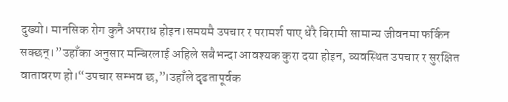दुख्यो। मानसिक रोग कुनै अपराध होइन।समयमै उपचार र परामर्श पाए धेरै बिरामी सामान्य जीवनमा फर्किन सक्छन्।”उहाँका अनुसार मन्बिरलाई अहिले सबैभन्दा आवश्यक कुरा दया होइन, व्यवस्थित उपचार र सुरक्षित वातावरण हो।“उपचार सम्भव छ,”।उहाँले दृढतापूर्वक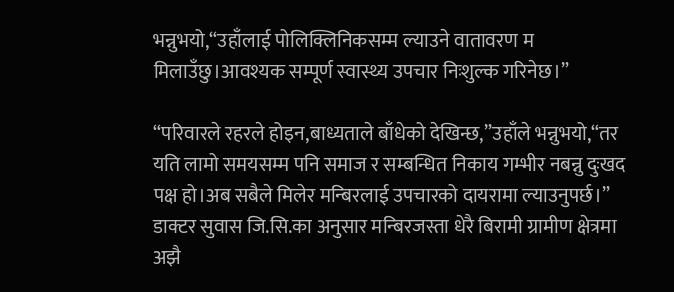भन्नुभयो,“उहाँलाई पोलिक्लिनिकसम्म ल्याउने वातावरण म मिलाउँछु।आवश्यक सम्पूर्ण स्वास्थ्य उपचार निःशुल्क गरिनेछ।”

“परिवारले रहरले होइन,बाध्यताले बाँधेको देखिन्छ,”उहाँले भन्नुभयो,“तर यति लामो समयसम्म पनि समाज र सम्बन्धित निकाय गम्भीर नबन्नु दुःखद पक्ष हो।अब सबैले मिलेर मन्बिरलाई उपचारको दायरामा ल्याउनुपर्छ।”
डाक्टर सुवास जि.सि.का अनुसार मन्बिरजस्ता धेरै बिरामी ग्रामीण क्षेत्रमा अझै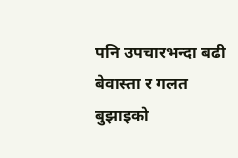पनि उपचारभन्दा बढी बेवास्ता र गलत बुझाइको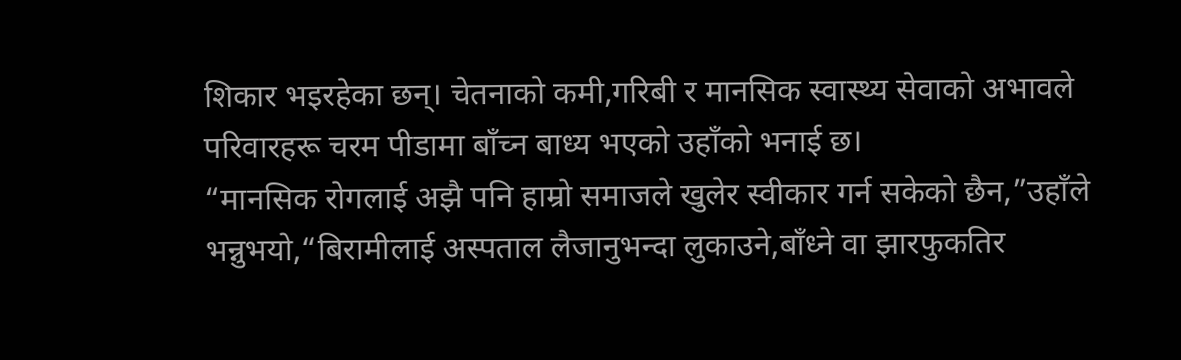शिकार भइरहेका छन्। चेतनाको कमी,गरिबी र मानसिक स्वास्थ्य सेवाको अभावले परिवारहरू चरम पीडामा बाँच्न बाध्य भएको उहाँको भनाई छ।
“मानसिक रोगलाई अझै पनि हाम्रो समाजले खुलेर स्वीकार गर्न सकेको छैन,”उहाँले भन्नुभयो,“बिरामीलाई अस्पताल लैजानुभन्दा लुकाउने,बाँध्ने वा झारफुकतिर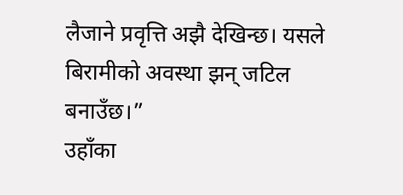लैजाने प्रवृत्ति अझै देखिन्छ। यसले बिरामीको अवस्था झन् जटिल बनाउँछ।”
उहाँका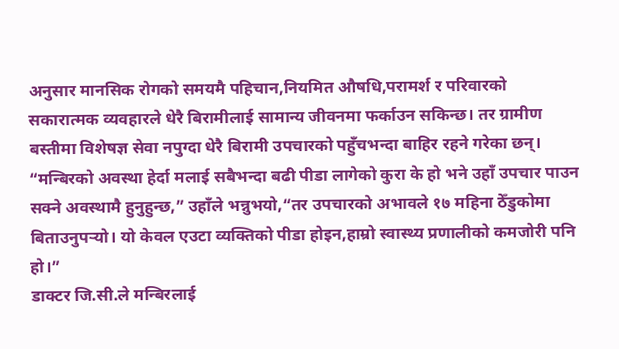अनुसार मानसिक रोगको समयमै पहिचान,नियमित औषधि,परामर्श र परिवारको सकारात्मक व्यवहारले धेरै बिरामीलाई सामान्य जीवनमा फर्काउन सकिन्छ। तर ग्रामीण बस्तीमा विशेषज्ञ सेवा नपुग्दा धेरै बिरामी उपचारको पहुँचभन्दा बाहिर रहने गरेका छन्।
“मन्बिरको अवस्था हेर्दा मलाई सबैभन्दा बढी पीडा लागेको कुरा के हो भने उहाँ उपचार पाउन सक्ने अवस्थामै हुनुहुन्छ,” उहाँले भन्नुभयो,“तर उपचारको अभावले १७ महिना ठेँडुकोमा बिताउनुपर्‍यो। यो केवल एउटा व्यक्तिको पीडा होइन,हाम्रो स्वास्थ्य प्रणालीको कमजोरी पनि हो।”
डाक्टर जि.सी.ले मन्बिरलाई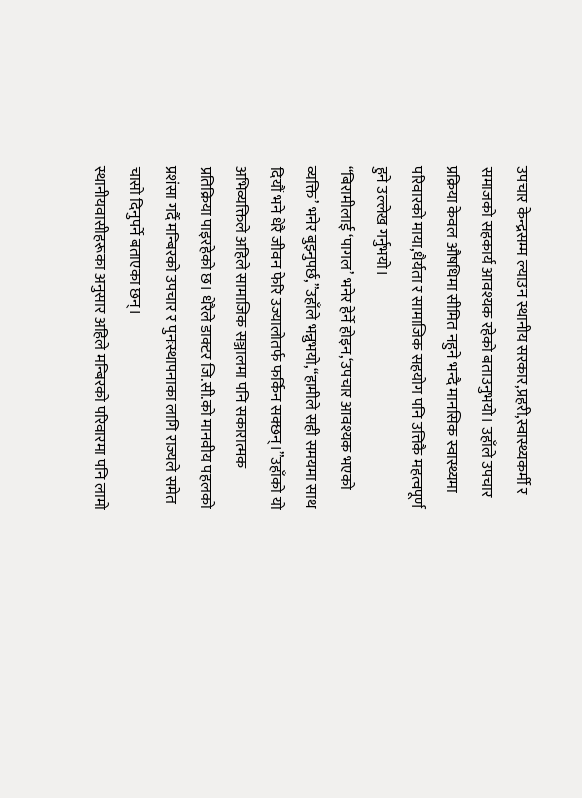उपचार केन्द्रसम्म ल्याउन स्थानीय सरकार,प्रहरी,स्वास्थ्यकर्मी र समाजको सहकार्य आवश्यक रहेको बताउनुभयो। उहाँले उपचार प्रक्रिया केवल औषधिमा सीमित नहुने भन्दै मानसिक स्वास्थ्यमा परिवारको माया,धैर्यता र सामाजिक सहयोग पनि उत्तिकै महत्वपूर्ण हुने उल्लेख गर्नुभयो।
“बिरामीलाई ‘पागल’ भनेर हेर्ने होइन,‘उपचार आवश्यक भएको व्यक्ति’ भनेर बुझ्नुपर्छ,”उहाँले भन्नुभयो,“हामीले सही समयमा साथ दियौं भने धेरै जीवन फेरि उज्यालोतर्फ फर्किन सक्छन्।”उहाँको यो अभिव्यक्तिले अहिले सामाजिक सञ्जालमा पनि सकारात्मक प्रतिक्रिया पाइरहेको छ। धेरैले डाक्टर जि.सी.को मानवीय पहलको प्रशंसा गर्दै मन्बिरको उपचार र पुनःस्थापनाका लागि राज्यले समेत चासो दिनुपर्ने बताएका छन्।
स्थानीयवासीहरूका अनुसार अहिले मन्बिरको परिवारमा पनि लामो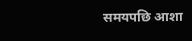समयपछि आशा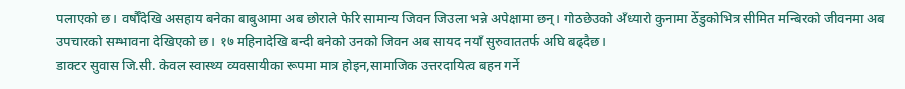पलाएको छ। वर्षौँदेखि असहाय बनेका बाबुआमा अब छोराले फेरि सामान्य जिवन जिउला भन्ने अपेक्षामा छन्। गोठछेउको अँध्यारो कुनामा ठेँडुकोभित्र सीमित मन्बिरको जीवनमा अब उपचारको सम्भावना देखिएको छ। १७ महिनादेखि बन्दी बनेको उनको जिवन अब सायद नयाँ सुरुवाततर्फ अघि बढ्दैछ।
डाक्टर सुवास जि.सी. केवल स्वास्थ्य व्यवसायीका रूपमा मात्र होइन,सामाजिक उत्तरदायित्व बहन गर्ने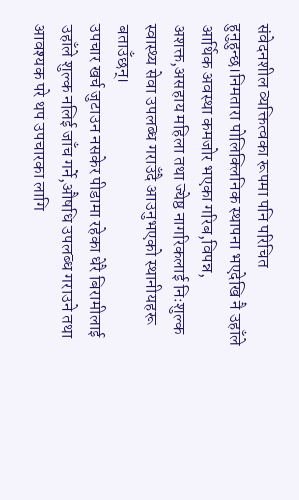संवेदनशील व्यक्तित्वका रूपमा पनि परिचित हुनुहुन्छ।निमतारा पोलिक्लिनिक स्थापना भएदेखि नै उहाँले आर्थिक अवस्था कमजोर भएका गरिब,विपन्न, अशक्त,असहाय महिला तथा ज्येष्ठ नागरिकलाई निःशुल्क स्वास्थ्य सेवा उपलब्ध गराउँदै आउनुभएको स्थानीयहरू बताउँछन्।
उपचार खर्च जुटाउन नसकेर पीडामा रहेका धेरै बिरामीलाई उहाँले शुल्क नलिई जाँच गर्ने,औषधि उपलब्ध गराउने तथा आवश्यक परे थप उपचारका लागि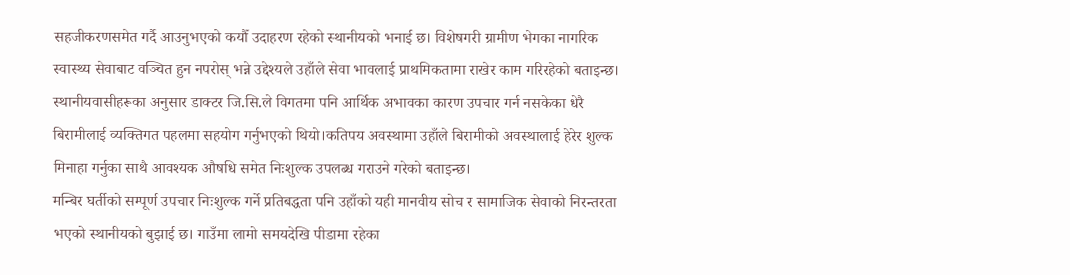सहजीकरणसमेत गर्दै आउनुभएको कयौँ उदाहरण रहेको स्थानीयको भनाई छ। विशेषगरी ग्रामीण भेगका नागरिक स्वास्थ्य सेवाबाट वञ्चित हुन नपरोस् भन्ने उद्देश्यले उहाँले सेवा भावलाई प्राथमिकतामा राखेर काम गरिरहेको बताइन्छ।
स्थानीयवासीहरूका अनुसार डाक्टर जि.सि.ले विगतमा पनि आर्थिक अभावका कारण उपचार गर्न नसकेका धेरै बिरामीलाई व्यक्तिगत पहलमा सहयोग गर्नुभएको थियो।कतिपय अवस्थामा उहाँले बिरामीको अवस्थालाई हेरेर शुल्क मिनाहा गर्नुका साथै आवश्यक औषधि समेत निःशुल्क उपलब्ध गराउने गरेको बताइन्छ।
मन्बिर घर्तीको सम्पूर्ण उपचार निःशुल्क गर्ने प्रतिबद्धता पनि उहाँको यही मानवीय सोच र सामाजिक सेवाको निरन्तरता भएको स्थानीयको बुझाई छ। गाउँमा लामो समयदेखि पीडामा रहेका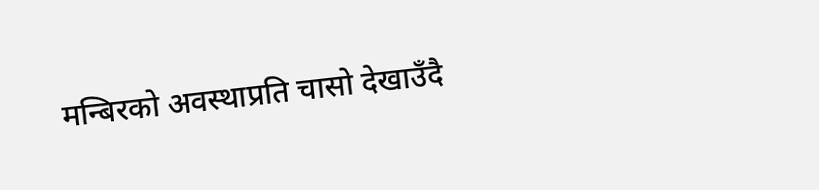मन्बिरको अवस्थाप्रति चासो देखाउँदै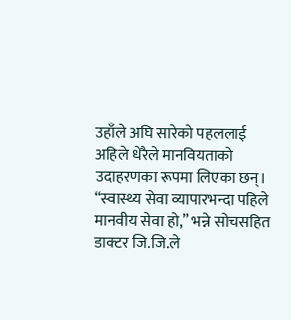उहाँले अघि सारेको पहललाई अहिले धेरैले मानवियताको उदाहरणका रूपमा लिएका छन्।
“स्वास्थ्य सेवा व्यापारभन्दा पहिले मानवीय सेवा हो,” भन्ने सोचसहित डाक्टर जि.जि.ले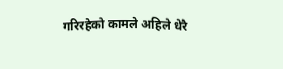गरिरहेको कामले अहिले धेरै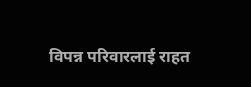विपन्न परिवारलाई राहत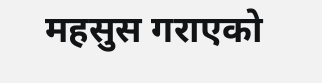महसुस गराएको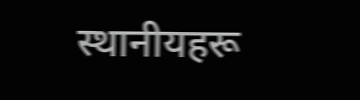स्थानीयहरू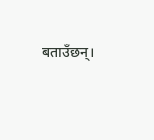बताउँछन्।